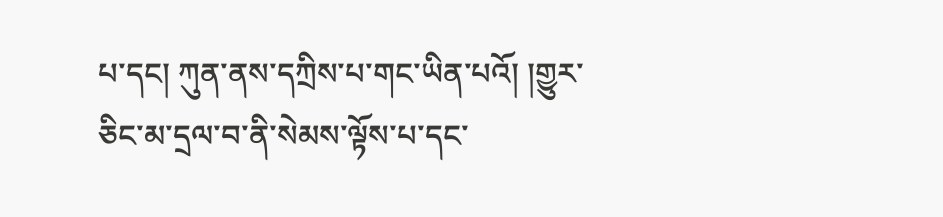པ་དང། ཀུན་ནས་དཀྲིས་པ་གང་ཡིན་པའོ། །གྱུར་ཅིང་མ་དྲལ་བ་ནི་སེམས་ལྟོས་པ་དང་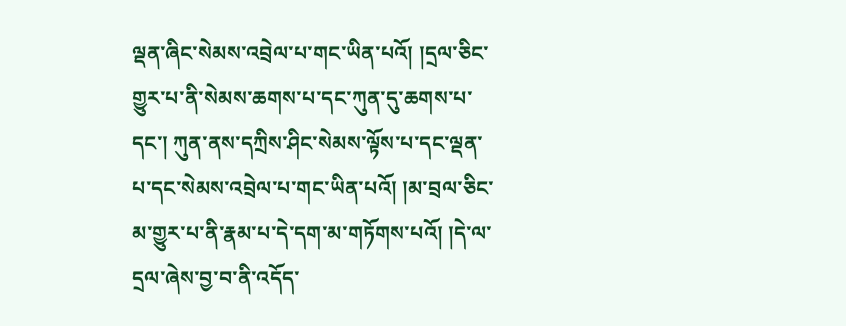ལྡན་ཞིང་སེམས་འབྲེལ་པ་གང་ཡིན་པའོ། །དྲལ་ཅིང་གྱུར་པ་ནི་སེམས་ཆགས་པ་དང་ཀུན་དུ་ཆགས་པ་དང་། ཀུན་ནས་དཀྲིས་ཤིང་སེམས་ལྟོས་པ་དང་ལྡན་པ་དང་སེམས་འབྲེལ་པ་གང་ཡིན་པའོ། །མ་བྲལ་ཅིང་མ་གྱུར་པ་ནི་རྣམ་པ་དེ་དག་མ་གཏོགས་པའོ། །དེ་ལ་དྲལ་ཞེས་བྱ་བ་ནི་འདོད་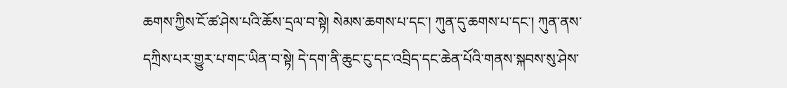ཆགས་ཀྱིས་ངོ་ཚ་ཤེས་པའི་ཆོས་དྲལ་བ་སྟེ། སེམས་ཆགས་པ་དང་། ཀུན་དུ་ཆགས་པ་དང་། ཀུན་ནས་དཀྲིས་པར་གྱུར་པ་གང་ཡིན་བ་སྟེ། དེ་དག་ནི་ཆུང་ངུ་དང་འབྲིད་དང་ཆེན་པོའི་གནས་སྐབས་སུ་ཤེས་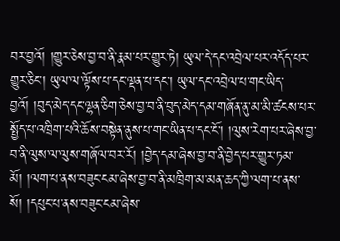བར་བྱའོ། །གྱུར་ཅེས་བྱ་བ་ནི་རྣམ་པར་གྱུར་ཏེ། ཡུལ་དེ་དང་འབྲེལ་པར་འདོད་པར་གྱུར་ཅིང་། ཡུལ་ལ་ལྟོས་པ་དང་ལྡན་པ་དང་། ཡུལ་དང་འབྲེལ་པ་གང་ཡིད་བྱའོ། །བུད་མེད་དང་ལྷན་ཅིག་ཅེས་བྱ་བ་ནི་བུད་མེད་དམ་གཞོན་ནུ་མ་མི་ཚངས་པར་སྤྱོད་པ་འཁྲིག་པའི་ཆོས་བསྟེན་ནུས་པ་གང་ཡིན་པ་དང་ངོ་། །ལུས་རེག་པར་ཞེས་བྱ་བ་ནི་ལུས་ལ་ལུས་གཞོལ་བར་རོ། །བྱེད་དམ་ཞེས་བྱ་བ་ནི་བྱེད་པར་གྱུར་ཏམ་མོ། །ལག་པ་ནས་བཟུང་ངམ་ཞེས་བྱ་བ་ནི་མཁྲིག་མ་མན་ཆད་ཀྱི་ལག་པ་ནས་སོ། །དཔུང་པ་ནས་བཟུང་ངམ་ཞེས་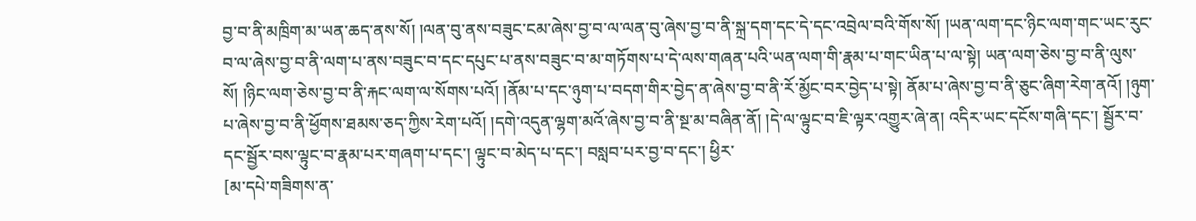བྱ་བ་ནི་མཁྲིག་མ་ཡན་ཆད་ནས་སོ། །ལན་བུ་ནས་བཟུང་ངམ་ཞེས་བྱ་བ་ལ་ལན་བུ་ཞེས་བྱ་བ་ནི་སྐྲ་དག་དང་དེ་དང་འབྲེལ་བའི་གོས་སོ། །ཡན་ལག་དང་ཉིང་ལག་གང་ཡང་རུང་བ་ལ་ཞེས་བྱ་བ་ནི་ལག་པ་ནས་བཟུང་བ་དང་དཔུང་པ་ནས་བཟུང་བ་མ་གཏོགས་པ་དེ་ལས་གཞན་པའི་ཡན་ལག་གི་རྣམ་པ་གང་ཡིན་པ་ལ་སྟེ། ཡན་ལག་ཅེས་བྱ་བ་ནི་ལུས་སོ། །ཉིང་ལག་ཅེས་བྱ་བ་ནི་རྐང་ལག་ལ་སོགས་པའོ། །ནོམ་པ་དང་ཉུག་པ་བདག་གིར་བྱེད་ན་ཞེས་བྱ་བ་ནི་རོ་མྱོང་བར་བྱེད་པ་སྟེ། ནོམ་པ་ཞེས་བྱ་བ་ནི་ཅུང་ཞིག་རེག་ནའོ། །ཉུག་པ་ཞེས་བྱ་བ་ནི་ཕྱོགས་ཐམས་ཅད་ཀྱིས་རེག་པའོ། །དགེ་འདུན་ལྷག་མའོ་ཞེས་བྱ་བ་ནི་སྔ་མ་བཞིན་ནོ། །དེ་ལ་ལྟུང་བ་ཇི་ལྟར་འགྱུར་ཞེ་ན། འདིར་ཡང་དངོས་གཞི་དང་། སྦྱོར་བ་དང་སྦྱོར་བས་ལྟུང་བ་རྣམ་པར་གཞག་པ་དང་། ལྟུང་བ་མེད་པ་དང་། བསླབ་པར་བྱ་བ་དང་། ཕྱིར་
[མ་དཔེ་གཟིགས་ན་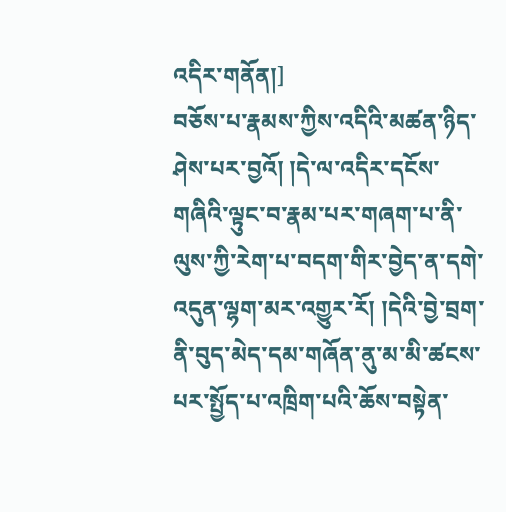འདིར་གནོན།]
བཅོས་པ་རྣམས་ཀྱིས་འདིའི་མཚན་ཉིད་ཤེས་པར་བྱའོ། །དེ་ལ་འདིར་དངོས་གཞིའི་ལྟུང་བ་རྣམ་པར་གཞག་པ་ནི་ལུས་ཀྱི་རེག་པ་བདག་གིར་བྱེད་ན་དགེ་འདུན་ལྷག་མར་འགྱུར་རོ། །དེའི་བྱེ་བྲག་ནི་བུད་མེད་དམ་གཞོན་ནུ་མ་མི་ཚངས་པར་སྤྱོད་པ་འཁྲིག་པའི་ཆོས་བསྟེན་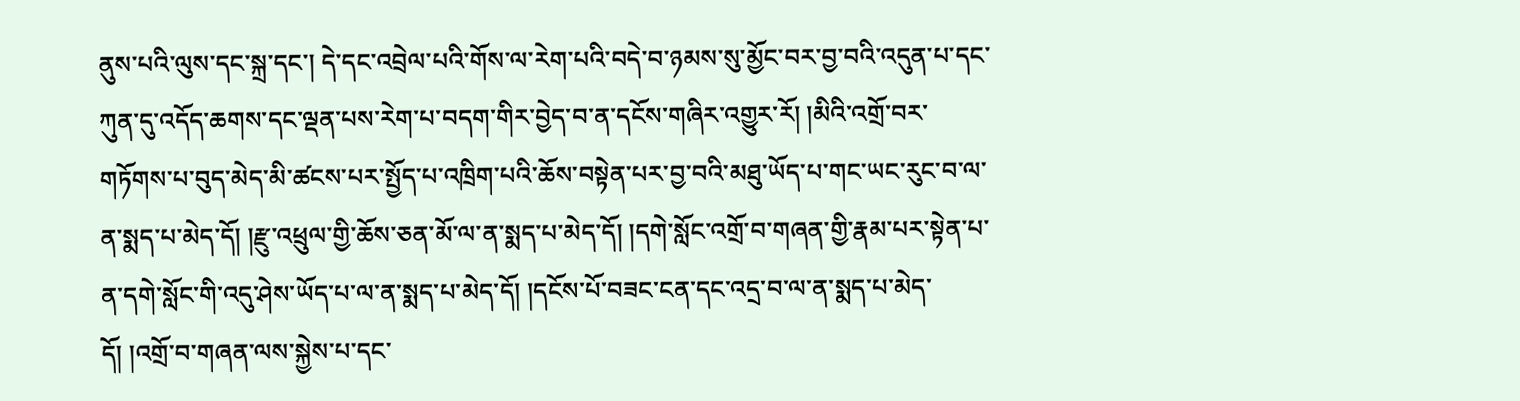ནུས་པའི་ལུས་དང་སྐྲ་དང་། དེ་དང་འབྲེལ་པའི་གོས་ལ་རེག་པའི་བདེ་བ་ཉམས་སུ་མྱོང་བར་བྱ་བའི་འདུན་པ་དང་ཀུན་དུ་འདོད་ཆགས་དང་ལྡན་པས་རེག་པ་བདག་གིར་བྱེད་བ་ན་དངོས་གཞིར་འགྱུར་རོ། །མིའི་འགྲོ་བར་གཏོགས་པ་བུད་མེད་མི་ཚངས་པར་སྤྱོད་པ་འཁྲིག་པའི་ཆོས་བསྟེན་པར་བྱ་བའི་མཐུ་ཡོད་པ་གང་ཡང་རུང་བ་ལ་ན་སྨད་པ་མེད་དོ། །རྫུ་འཕྲུལ་གྱི་ཆོས་ཅན་མོ་ལ་ན་སྨད་པ་མེད་དོ། །དགེ་སློང་འགྲོ་བ་གཞན་གྱི་རྣམ་པར་སྟེན་པ་ན་དགེ་སློང་གི་འདུ་ཤེས་ཡོད་པ་ལ་ན་སྨད་པ་མེད་དོ། །དངོས་པོ་བཟང་ངན་དང་འདྲ་བ་ལ་ན་སྨད་པ་མེད་དོ། །འགྲོ་བ་གཞན་ལས་སྐྱེས་པ་དང་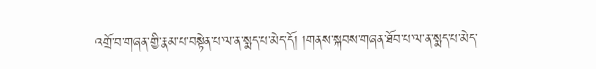འགྲོ་བ་གཞན་གྱི་རྣམ་པ་བསྟེན་པ་ལ་ན་སྨད་པ་མེད་དོ། །གནས་སྐབས་གཞན་ཐོབ་པ་ལ་ན་སྨད་པ་མེད་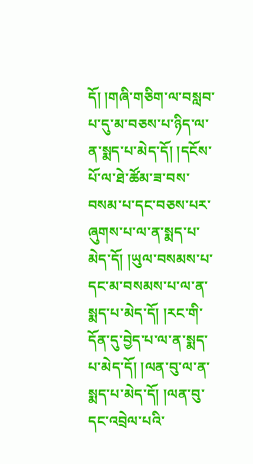དོ། །གཞི་གཅིག་ལ་བསླབ་པ་དུ་མ་བཅས་པ་ཉིད་ལ་ན་སྨད་པ་མེད་དོ། །དངོས་པོ་ལ་ཐེ་ཚོམ་ཟ་བས་བསམ་པ་དང་བཅས་པར་ཞུགས་པ་ལ་ན་སྨད་པ་མེད་དོ། །ཡུལ་བསམས་པ་དང་མ་བསམས་པ་ལ་ན་སྨད་པ་མེད་དོ། །རང་གི་དོན་དུ་བྱེད་པ་ལ་ན་སྨད་པ་མེད་དོ། །ལན་བུ་ལ་ན་སྨད་པ་མེད་དོ། །ལན་བུ་དང་འབྲེལ་པའི་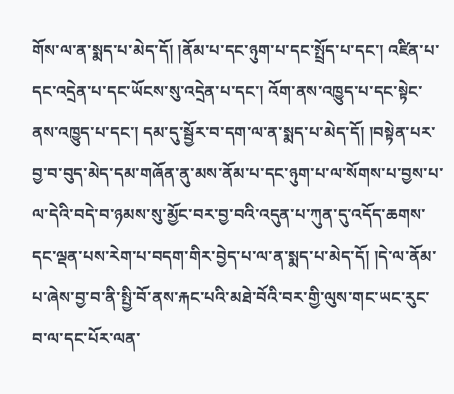གོས་ལ་ན་སྨད་པ་མེད་དོ། །ནོམ་པ་དང་ཉུག་པ་དང་སྤྲོད་པ་དང་། འཛིན་པ་དང་འདྲེན་པ་དང་ཡོངས་སུ་འདྲེན་པ་དང་། འོག་ནས་འཁྱུད་པ་དང་སྟེང་ནས་འཁྱུད་པ་དང་། དམ་དུ་སྦྱོར་བ་དག་ལ་ན་སྨད་པ་མེད་དོ། །བསྟེན་པར་བྱ་བ་བུད་མེད་དམ་གཞོན་ནུ་མས་ནོམ་པ་དང་ཉུག་པ་ལ་སོགས་པ་བྱས་པ་ལ་དེའི་བདེ་བ་ཉམས་སུ་མྱོང་བར་བྱ་བའི་འདུན་པ་ཀུན་དུ་འདོད་ཆགས་དང་ལྡན་པས་རེག་པ་བདག་གིར་བྱེད་པ་ལ་ན་སྨད་པ་མེད་དོ། །དེ་ལ་ནོམ་པ་ཞེས་བྱ་བ་ནི་སྤྱི་བོ་ནས་རྐང་པའི་མཐེ་བོའི་བར་གྱི་ལུས་གང་ཡང་རུང་བ་ལ་དང་པོར་ལན་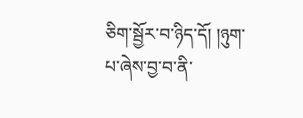ཅིག་སྦྱོར་བ་ཉིད་དོ། །ཉུག་པ་ཞེས་བྱ་བ་ནི་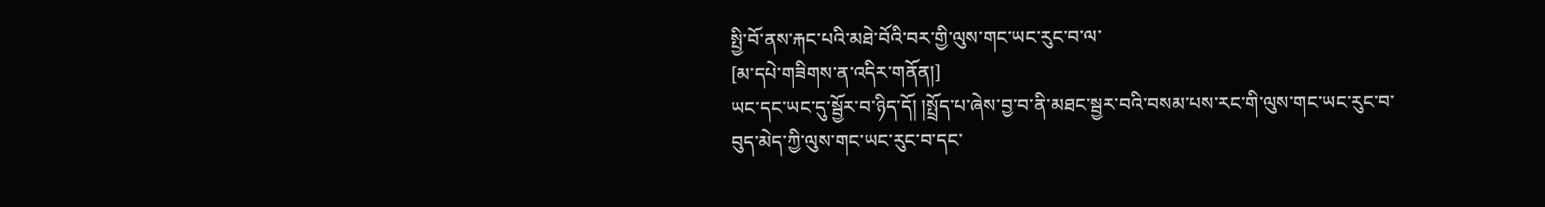སྤྱི་བོ་ནས་རྐང་པའི་མཐེ་བོའི་བར་གྱི་ལུས་གང་ཡང་རུང་བ་ལ་
[མ་དཔེ་གཟིགས་ན་འདིར་གནོན།]
ཡང་དང་ཡང་དུ་སྦྱོར་བ་ཉིད་དོ། །སྤྲོད་པ་ཞེས་བྱ་བ་ནི་མཐང་སྦྱར་བའི་བསམ་པས་རང་གི་ལུས་གང་ཡང་རུང་བ་བུད་མེད་ཀྱི་ལུས་གང་ཡང་རུང་བ་དང་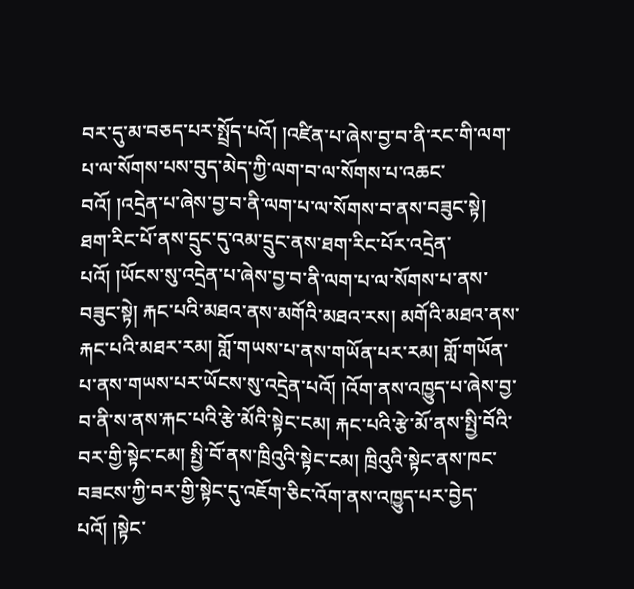བར་དུ་མ་བཅད་པར་སྤྲོད་པའོ། །འཛིན་པ་ཞེས་བྱ་བ་ནི་རང་གི་ལག་པ་ལ་སོགས་པས་བུད་མེད་ཀྱི་ལག་བ་ལ་སོགས་པ་འཆང་བའོ། །འདྲེན་པ་ཞེས་བྱ་བ་ནི་ལག་པ་ལ་སོགས་བ་ནས་བཟུང་སྟེ། ཐག་རིང་པོ་ནས་དྲུང་དུ་འམ་དྲུང་ནས་ཐག་རིང་པོར་འདྲེན་པའོ། །ཡོངས་སུ་འདྲེན་པ་ཞེས་བྱ་བ་ནི་ལག་པ་ལ་སོགས་པ་ནས་བཟུང་སྟེ། རྐང་པའི་མཐའ་ནས་མགོའི་མཐའ་རས། མགོའི་མཐའ་ནས་རྐང་པའི་མཐར་རམ། གློ་གཡས་པ་ནས་གཡོན་པར་རམ། གློ་གཡོན་པ་ནས་གཡས་པར་ཡོངས་སུ་འདྲེན་པའོ། །འོག་ནས་འཁྱུད་པ་ཞེས་བྱ་བ་ནི་ས་ནས་རྐང་པའི་རྩེ་མོའི་སྟེང་ངམ། རྐང་པའི་རྩེ་མོ་ནས་སྤྱི་བོའི་བར་གྱི་སྟེང་ངམ། སྤྱི་བོ་ནས་ཁྲིའུའི་སྟེང་ངམ། ཁྲིའུའི་སྟེང་ནས་ཁང་བཟངས་ཀྱི་བར་གྱི་སྟེང་དུ་འཇོག་ཅིང་འོག་ནས་འཁྱུད་པར་བྱེད་པའོ། །སྟེང་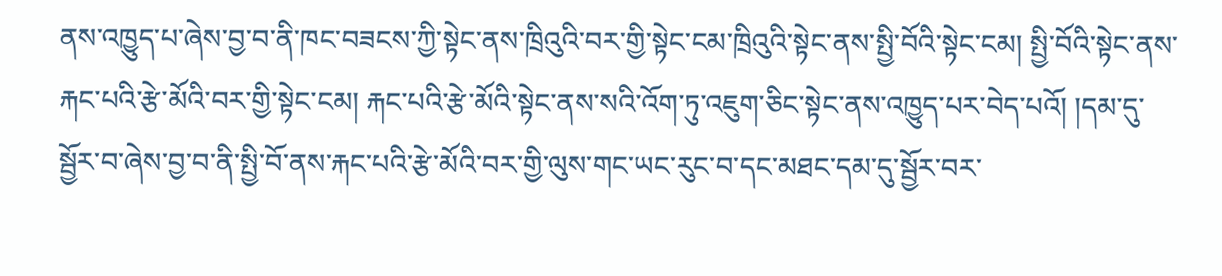ནས་འཁྱུད་པ་ཞེས་བྱ་བ་ནི་ཁང་བཟངས་ཀྱི་སྟེང་ནས་ཁྲིའུའི་བར་གྱི་སྟེང་ངམ་ཁྲིའུའི་སྟེང་ནས་སྤྱི་བོའི་སྟེང་ངམ། སྤྱི་བོའི་སྟེང་ནས་རྐང་པའི་རྩེ་མོའི་བར་གྱི་སྟེང་ངམ། རྐང་པའི་རྩེ་མོའི་སྟེང་ནས་སའི་འོག་ཏུ་འཇུག་ཅིང་སྟེང་ནས་འཁྱུད་པར་བེད་པའོ། །དམ་དུ་སྦྱོར་བ་ཞེས་བྱ་བ་ནི་སྤྱི་བོ་ནས་རྐང་པའི་རྩེ་མོའི་བར་གྱི་ལུས་གང་ཡང་རུང་བ་དང་མཐང་དམ་དུ་སྦྱོར་བར་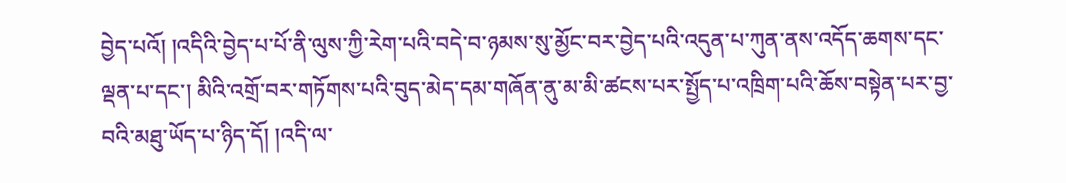བྱེད་པའོ། །འདིའི་བྱེད་པ་པོ་ནི་ལུས་ཀྱི་རེག་པའི་བདེ་བ་ཉམས་སུ་མྱོང་བར་བྱེད་པའི་འདུན་པ་ཀུན་ནས་འདོད་ཆགས་དང་ལྡན་པ་དང་། མིའི་འགྲོ་བར་གཏོགས་པའི་བུད་མེད་དམ་གཞོན་ནུ་མ་མི་ཚངས་པར་སྤྱོད་པ་འཁྲིག་པའི་ཆོས་བསྟེན་པར་བྱ་བའི་མཐུ་ཡོད་པ་ཉིད་དོ། །འདི་ལ་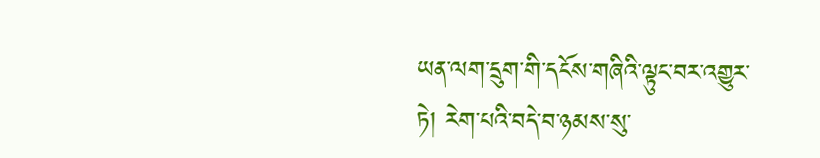ཡན་ལག་དྲུག་གི་དངོས་གཞིའི་ལྟུང་བར་འགྱུར་ཏེ། རེག་པའི་བདེ་བ་ཉམས་སུ་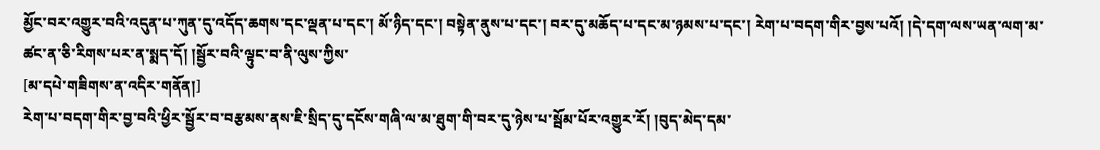མྱོང་བར་འགྱུར་བའི་འདུན་པ་ཀུན་དུ་འདོད་ཆགས་དང་ལྡན་པ་དང་། མོ་ཉིད་དང་། བསྟེན་ནུས་པ་དང་། བར་དུ་མཆོད་པ་དང་མ་ཉམས་པ་དང་། རེག་པ་བདག་གིར་བྱས་པའོ། །དེ་དག་ལས་ཡན་ལག་མ་ཚང་ན་ཅི་རིགས་པར་ན་སྨད་དོ། །སྦྱོར་བའི་ལྟུང་བ་ནི་ལུས་ཀྱིས་
[མ་དཔེ་གཟིགས་ན་འདིར་གནོན།]
རེག་པ་བདག་གིར་བྱ་བའི་ཕྱིར་སྦྱོར་བ་བརྩམས་ནས་ཇི་སྲིད་དུ་དངོས་གཞི་ལ་མ་ཐུག་གི་བར་དུ་ཉེས་པ་སྦོམ་པོར་འགྱུར་རོ། །བུད་མེད་དམ་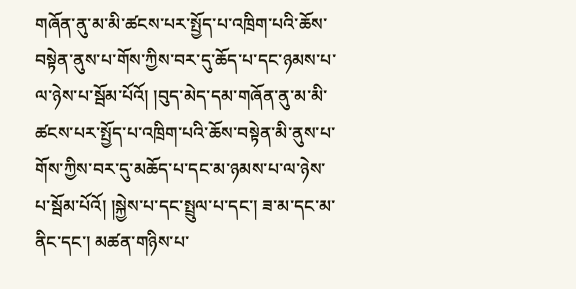གཞོན་ནུ་མ་མི་ཚངས་པར་སྤྱོད་པ་འཁྲིག་པའི་ཆོས་བསྟེན་ནུས་པ་གོས་ཀྱིས་བར་དུ་ཆོད་པ་དང་ཉམས་པ་ལ་ཉེས་པ་སྦོམ་པོའོ། །བུད་མེད་དམ་གཞོན་ནུ་མ་མི་ཚངས་པར་སྤྱོད་པ་འཁྲིག་པའི་ཆོས་བསྟེན་མི་ནུས་པ་གོས་ཀྱིས་བར་དུ་མཆོད་པ་དང་མ་ཉམས་པ་ལ་ཉེས་པ་སྦོམ་པོའོ། །སྐྱེས་པ་དང་སྤྲུལ་པ་དང་། ཟ་མ་དང་མ་ནིང་དང་། མཚན་གཉིས་པ་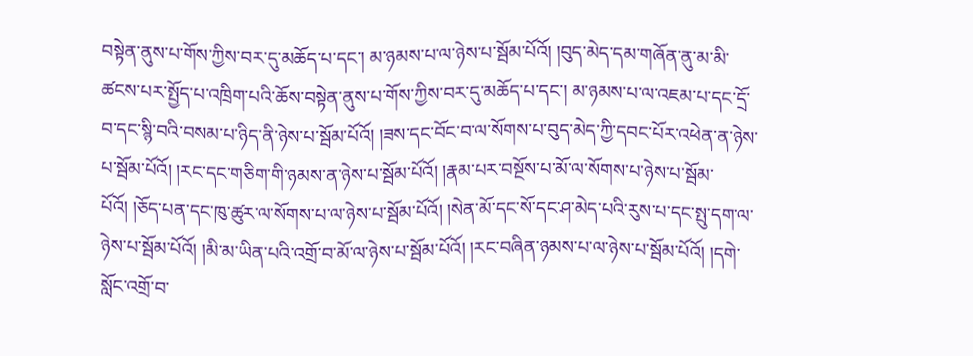བསྟེན་ནུས་པ་གོས་ཀྱིས་བར་དུ་མཆོད་པ་དང་། མ་ཉམས་པ་ལ་ཉེས་པ་སྦོམ་པོའོ། །བུད་མེད་དམ་གཞོན་ནུ་མ་མི་ཚངས་པར་སྤྱོད་པ་འཁྲིག་པའི་ཆོས་བསྟེན་ནུས་པ་གོས་ཀྱིས་བར་དུ་མཆོད་པ་དང་། མ་ཉམས་པ་ལ་འཇམ་པ་དང་དྲོ་བ་དང་སྙི་བའི་བསམ་པ་ཉིད་ནི་ཉེས་པ་སྦོམ་པོའོ། །ཟས་དང་བོང་བ་ལ་སོགས་པ་བུད་མེད་ཀྱི་དབང་པོར་འཕེན་ན་ཉེས་པ་སྦོམ་པོའོ། །རང་དང་གཅིག་གི་ཉམས་ན་ཉེས་པ་སྦོམ་པོའོ། །རྣམ་པར་བསྔོས་པ་མོ་ལ་སོགས་པ་ཉེས་པ་སྦོམ་པོའོ། །ཅོད་པན་དང་ཁུ་ཚུར་ལ་སོགས་པ་ལ་ཉེས་པ་སྦོམ་པོའོ། །སེན་མོ་དང་སོ་དང་ཤ་མེད་པའི་རུས་པ་དང་སྤུ་དག་ལ་ཉེས་པ་སྦོམ་པོའོ། །མི་མ་ཡིན་པའི་འགྲོ་བ་མོ་ལ་ཉེས་པ་སྦོམ་པོའོ། །རང་བཞིན་ཉམས་པ་ལ་ཉེས་པ་སྦོམ་པོའོ། །དགེ་སློང་འགྲོ་བ་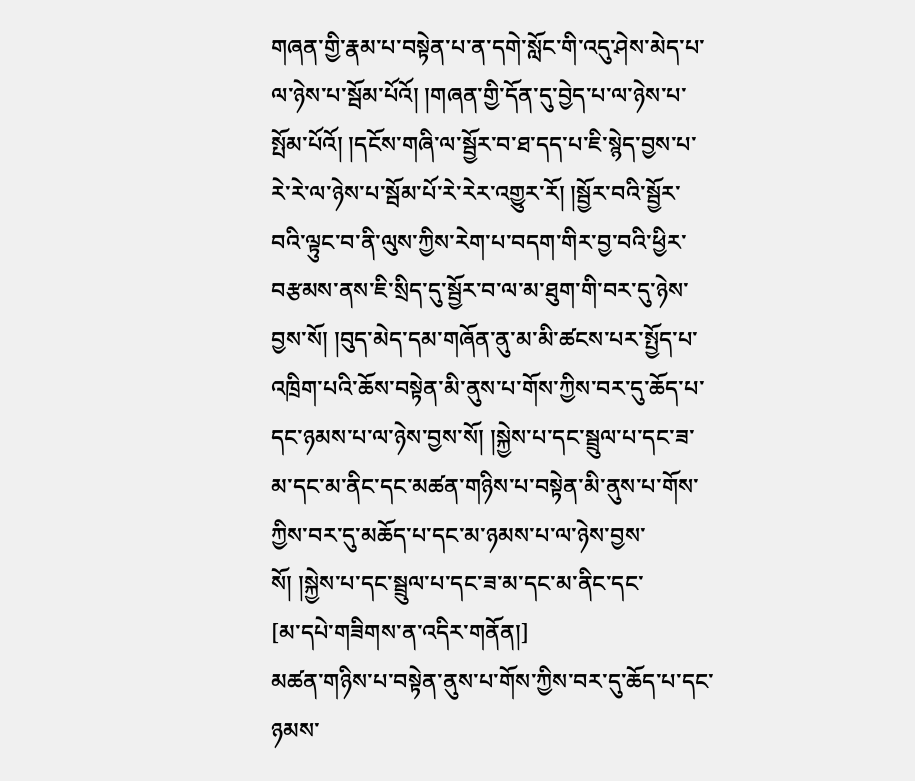གཞན་གྱི་རྣམ་པ་བསྟེན་པ་ན་དགེ་སློང་གི་འདུ་ཤེས་མེད་པ་ལ་ཉེས་པ་སྦོམ་པོའོ། །གཞན་གྱི་དོན་དུ་བྱེད་པ་ལ་ཉེས་པ་སྤོམ་པོའོ། །དངོས་གཞི་ལ་སྦྱོར་བ་ཐ་དད་པ་ཇི་སྙེད་བྱས་པ་རེ་རེ་ལ་ཉེས་པ་སྦོམ་པོ་རེ་རེར་འགྱུར་རོ། །སྦྱོར་བའི་སྦྱོར་བའི་ལྟུང་བ་ནི་ལུས་ཀྱིས་རེག་པ་བདག་གིར་བྱ་བའི་ཕྱིར་བརྩམས་ནས་ཇི་སྲིད་དུ་སྦྱོར་བ་ལ་མ་ཐུག་གི་བར་དུ་ཉེས་བྱས་སོ། །བུད་མེད་དམ་གཞོན་ནུ་མ་མི་ཚངས་པར་སྤྱོད་པ་འཁྲིག་པའི་ཆོས་བསྟེན་མི་ནུས་པ་གོས་ཀྱིས་བར་དུ་ཆོད་པ་དང་ཉམས་པ་ལ་ཉེས་བྱས་སོ། །སྐྱེས་པ་དང་སྦྲུལ་པ་དང་ཟ་མ་དང་མ་ནིང་དང་མཚན་གཉིས་པ་བསྟེན་མི་ནུས་པ་གོས་ཀྱིས་བར་དུ་མཆོད་པ་དང་མ་ཉམས་པ་ལ་ཉེས་བྱས་སོ། །སྐྱེས་པ་དང་སྦྲུལ་པ་དང་ཟ་མ་དང་མ་ནིང་དང་
[མ་དཔེ་གཟིགས་ན་འདིར་གནོན།]
མཚན་གཉིས་པ་བསྟེན་ནུས་པ་གོས་ཀྱིས་བར་དུ་ཆོད་པ་དང་ཉམས་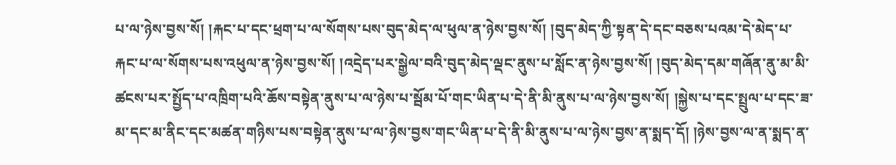པ་ལ་ཉེས་བྱས་སོ། །རྐང་པ་དང་ཕྲག་པ་ལ་སོགས་པས་བུད་མེད་ལ་ཕུལ་ན་ཉེས་བྱས་སོ། །བུད་མེད་ཀྱི་སྟན་དེ་དང་བཅས་པའམ་དེ་མེད་པ་རྐང་པ་ལ་སོགས་པས་འཕུལ་ན་ཉེས་བྱས་སོ། །འདྲེད་པར་སྒྱེལ་བའི་བུད་མེད་ལྡང་ནུས་པ་སློང་ན་ཉེས་བྱས་སོ། །བུད་མེད་དམ་གཞོན་ནུ་མ་མི་ཚངས་པར་སྤྱོད་པ་འཁྲིག་པའི་ཆོས་བསྟེན་ནུས་པ་ལ་ཉེས་པ་སྦོམ་པོ་གང་ཡིན་པ་དེ་ནི་མི་ནུས་པ་ལ་ཉེས་བྱས་སོ། །སྐྱེས་པ་དང་སྤྲུལ་པ་དང་ཟ་མ་དང་མ་ནིང་དང་མཚན་གཉིས་པས་བསྟེན་ནུས་པ་ལ་ཉེས་བྱས་གང་ཡིན་པ་དེ་ནི་མི་ནུས་པ་ལ་ཉེས་བྱས་ན་སྨད་དོ། །ཉེས་བྱས་ལ་ན་སྨད་ན་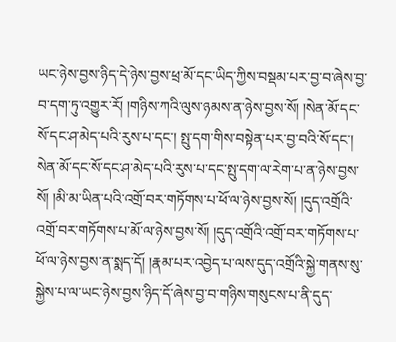ཡང་ཉེས་བྱས་ཉིད་དེ་ཉེས་བྱས་ཕྲ་མོ་དང་ཡིད་ཀྱིས་བསྡམ་པར་བྱ་བ་ཞེས་བྱ་བ་དག་ཏུ་འགྱུར་རོ། །གཉིས་ཀའི་ལུས་ཉམས་ན་ཉེས་བྱས་སོ། །སེན་མོ་དང་སོ་དང་ཤ་མེད་པའི་རུས་པ་དང་། སྤུ་དག་གིས་བསྟེན་པར་བྱ་བའི་སོ་དང་། སེན་མོ་དང་སོ་དང་ཤ་མེད་པའི་རུས་པ་དང་སྤུ་དག་ལ་རེག་པ་ན་ཉེས་བྱས་སོ། །མི་མ་ཡིན་པའི་འགྲོ་བར་གཏོགས་པ་ཕོ་ལ་ཉེས་བྱས་སོ། །དུད་འགྲོའི་འགྲོ་བར་གཏོགས་པ་མོ་ལ་ཉེས་བྱས་སོ། །དུད་འགྲོའི་འགྲོ་བར་གཏོགས་པ་ཕོ་ལ་ཉེས་བྱས་ན་སྨད་དོ། །རྣམ་པར་འབྱེད་པ་ལས་དུད་འགྲོའི་སྐྱེ་གནས་སུ་སྐྱེས་པ་ལ་ཡང་ཉེས་བྱས་ཉིད་དོ་ཞེས་བྱ་བ་གཉིས་གསུངས་པ་ནི་དུད་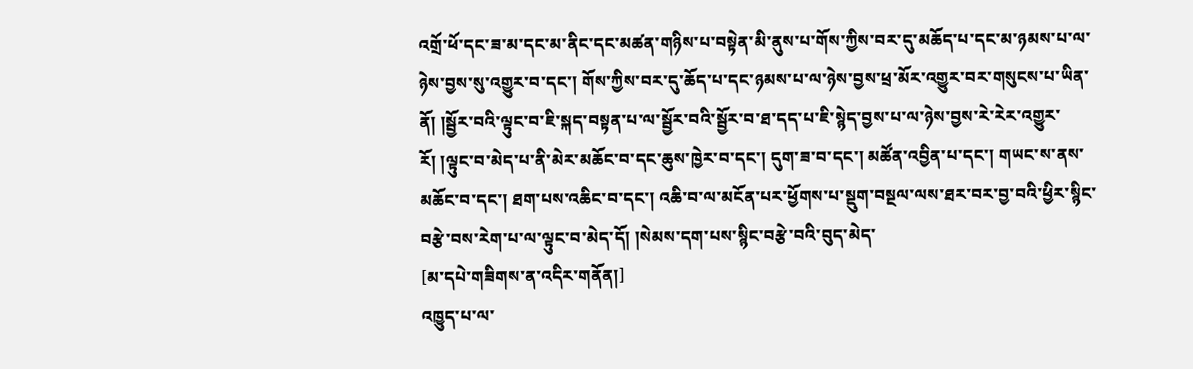འགྲོ་ཕོ་དང་ཟ་མ་དང་མ་ནིང་དང་མཚན་གཉིས་པ་བསྟེན་མི་ནུས་པ་གོས་ཀྱིས་བར་དུ་མཆོད་པ་དང་མ་ཉམས་པ་ལ་ཉེས་བྱས་སུ་འགྱུར་བ་དང་། གོས་ཀྱིས་བར་དུ་ཆོད་པ་དང་ཉམས་པ་ལ་ཉེས་བྱས་ཕྲ་མོར་འགྱུར་བར་གསུངས་པ་ཡིན་ནོ། །སྦྱོར་བའི་ལྟུང་བ་ཇི་སྐད་བསྟན་པ་ལ་སྦྱོར་བའི་སྦྱོར་བ་ཐ་དད་པ་ཇི་སྙེད་བྱས་པ་ལ་ཉེས་བྱས་རེ་རེར་འགྱུར་རོ། །ལྟུང་བ་མེད་པ་ནི་མེར་མཆོང་བ་དང་ཆུས་ཁྱེར་བ་དང་། དུག་ཟ་བ་དང་། མཚོན་འབྱིན་པ་དང་། གཡང་ས་ནས་མཆོང་བ་དང་། ཐག་པས་འཆིང་བ་དང་། འཆི་བ་ལ་མངོན་པར་ཕྱོགས་པ་སྡུག་བསྔལ་ལས་ཐར་བར་བྱ་བའི་ཕྱིར་སྙིང་བརྩེ་བས་རེག་པ་ལ་ལྟུང་བ་མེད་དོ། །སེམས་དག་པས་སྙིང་བརྩེ་བའི་བུད་མེད་
[མ་དཔེ་གཟིགས་ན་འདིར་གནོན།]
འཁྱུད་པ་ལ་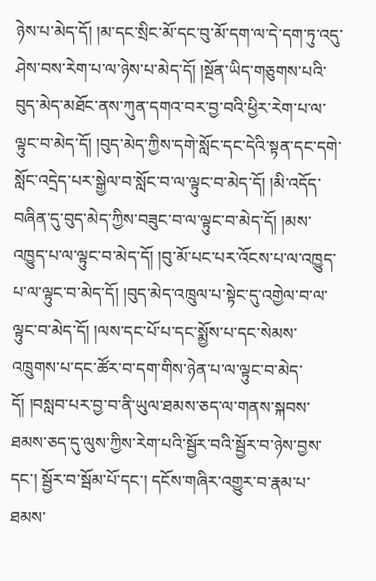ཉེས་པ་མེད་དོ། །མ་དང་སྲིང་མོ་དང་བུ་མོ་དག་ལ་དེ་དག་ཏུ་འདུ་ཤེས་བས་རེག་པ་ལ་ཉེས་པ་མེད་དོ། །སྔོན་ཡིད་གཅུགས་པའི་བུད་མེད་མཐོང་ནས་ཀུན་དགའ་བར་བྱ་བའི་ཕྱིར་རེག་པ་ལ་ལྟུང་བ་མེད་དོ། །བུད་མེད་ཀྱིས་དགེ་སློང་དང་དེའི་སྟན་དང་དགེ་སློང་འདྲེད་པར་སྒྱེལ་བ་སློང་བ་ལ་ལྟུང་བ་མེད་དོ། །མི་འདོད་བཞིན་དུ་བུད་མེད་ཀྱིས་བཟུང་བ་ལ་ལྟུང་བ་མེད་དོ། །མས་འཁྱུད་པ་ལ་ལྟུང་བ་མེད་དོ། །བུ་མོ་པང་པར་འོངས་པ་ལ་འཁྱུད་པ་ལ་ལྟུང་བ་མེད་དོ། །བུད་མེད་འཁྲུལ་པ་སྟེང་དུ་འགྱེལ་བ་ལ་ལྟུང་བ་མེད་དོ། །ལས་དང་པོ་པ་དང་སྨྱོས་པ་དང་སེམས་འཁྲུགས་པ་དང་ཚོར་བ་དག་གིས་ཉེན་པ་ལ་ལྟུང་བ་མེད་དོ། །བསླབ་པར་བྱ་བ་ནི་ཡུལ་ཐམས་ཅད་ལ་གནས་སྐབས་ཐམས་ཅད་དུ་ལུས་ཀྱིས་རེག་པའི་སྦྱོར་བའི་སྦྱོར་བ་ཉེས་བྱས་དང་། སྦྱོར་བ་སྦོམ་པོ་དང་། དངོས་གཞིར་འགྱུར་བ་རྣམ་པ་ཐམས་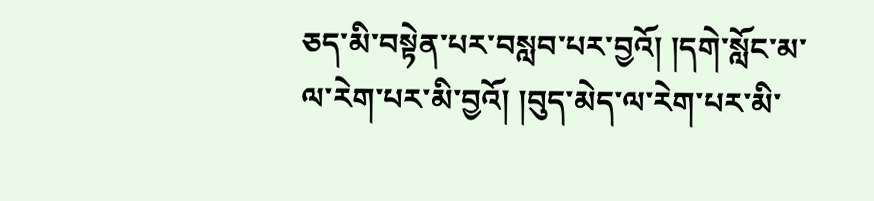ཅད་མི་བསྟེན་པར་བསླབ་པར་བྱའོ། །དགེ་སློང་མ་ལ་རེག་པར་མི་བྱའོ། །བུད་མེད་ལ་རེག་པར་མི་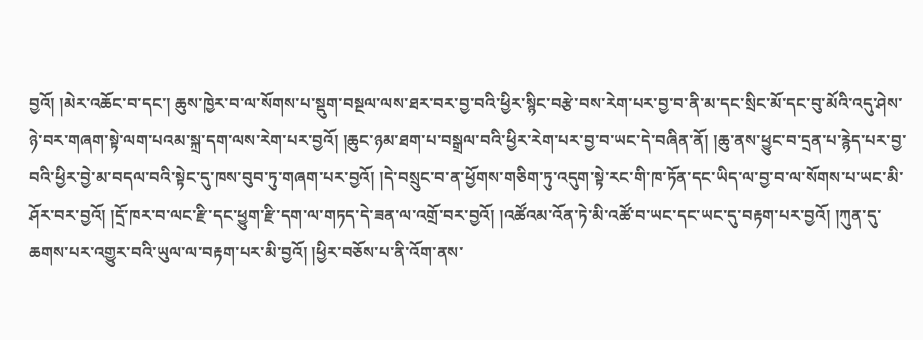བྱའོ། །མེར་འཆོང་བ་དང་། ཆུས་ཁྱེར་བ་ལ་སོགས་པ་སྡུག་བསྔལ་ལས་ཐར་བར་བྱ་བའི་ཕྱིར་སྙིང་བརྩེ་བས་རེག་པར་བྱ་བ་ནི་མ་དང་སྲིང་མོ་དང་བུ་མོའི་འདུ་ཤེས་ཉེ་བར་གཞག་སྟེ་ལག་པའམ་སྐྲ་དག་ལས་རེག་པར་བྱའོ། །ཆུང་ཉམ་ཐག་པ་བསྒྲལ་བའི་ཕྱིར་རེག་པར་བྱ་བ་ཡང་དེ་བཞིན་ནོ། །ཆུ་ནས་ཕྱུང་བ་དྲན་པ་རྙེད་པར་བྱ་བའི་ཕྱིར་བྱེ་མ་བདལ་བའི་སྟེང་དུ་ཁས་བུབ་ཏུ་གཞག་པར་བྱའོ། །དེ་བསྲུང་བ་ན་ཕྱོགས་གཅིག་ཏུ་འདུག་སྟེ་རང་གི་ཁ་ཏོན་དང་ཡིད་ལ་བྱ་བ་ལ་སོགས་པ་ཡང་མི་ཤོར་བར་བྱའོ། །དྲོ་ཁར་བ་ལང་རྫི་དང་ཕྱུག་རྫི་དག་ལ་གཏད་དེ་ཟན་ལ་འགྲོ་བར་བྱའོ། །འཚོའམ་འོན་ཏེ་མི་འཚོ་བ་ཡང་དང་ཡང་དུ་བརྟག་པར་བྱའོ། །ཀུན་དུ་ཆགས་པར་འགྱུར་བའི་ཡུལ་ལ་བརྟག་པར་མི་བྱའོ། །ཕྱིར་བཅོས་པ་ནི་འོག་ནས་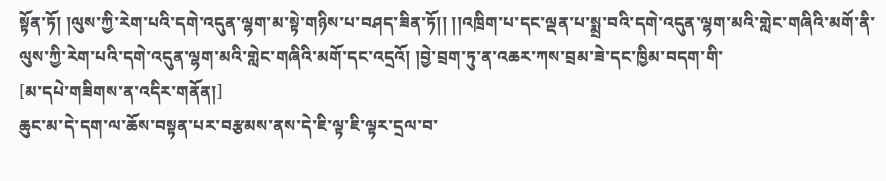སྟོན་ཏོ། །ལུས་ཀྱི་རེག་པའི་དགེ་འདུན་ལྷག་མ་སྟེ་གཉིས་པ་བཤད་ཟིན་ཏོ།། །།འཁྲིག་པ་དང་ལྡན་པ་སྨྲ་བའི་དགེ་འདུན་ལྷག་མའི་གླེང་གཞིའི་མགོ་ནི་ལུས་ཀྱི་རེག་པའི་དགེ་འདུན་ལྷག་མའི་གླེང་གཞིའི་མགོ་དང་འདྲའོ། །བྱེ་བྲག་ཏུ་ན་འཆར་ཀས་བྲམ་ཟེ་དང་ཁྱིམ་བདག་གི་
[མ་དཔེ་གཟིགས་ན་འདིར་གནོན།]
ཆུང་མ་དེ་དག་ལ་ཆོས་བསྟན་པར་བརྩམས་ནས་དེ་ཇི་ལྟ་ཇི་ལྟར་དྲལ་བ་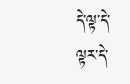དེ་ལྟ་དེ་ལྟར་དེ་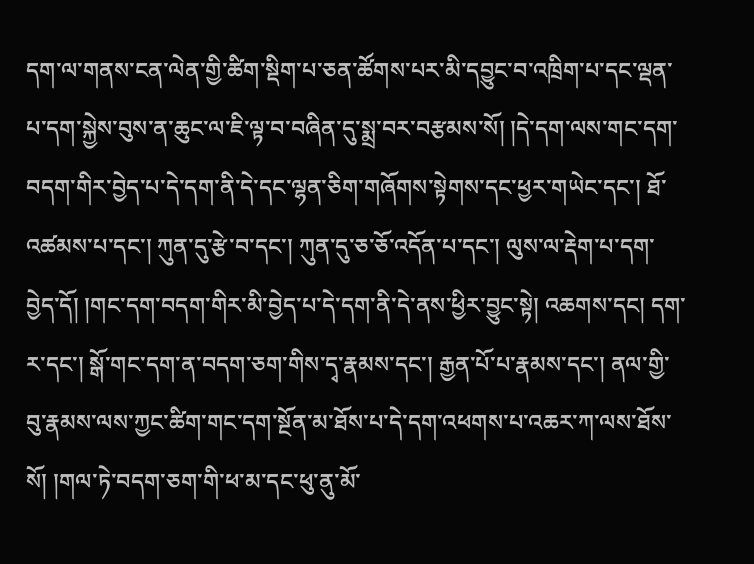དག་ལ་གནས་ངན་ལེན་གྱི་ཚིག་སྡིག་པ་ཅན་ཚོགས་པར་མི་དབྱུང་བ་འཁྲིག་པ་དང་ལྡན་པ་དག་སྐྱེས་བུས་ན་ཆུང་ལ་ཇི་ལྟ་བ་བཞིན་དུ་སྨྲ་བར་བརྩམས་སོ། །དེ་དག་ལས་གང་དག་བདག་གིར་བྱེད་པ་དེ་དག་ནི་དེ་དང་ལྷན་ཅིག་གཞོགས་སྟེགས་དང་ཕྱར་གཡེང་དང་། ཐོ་འཚམས་པ་དང་། ཀུན་དུ་རྩེ་བ་དང་། ཀུན་དུ་ཅ་ཅོ་འདོན་པ་དང་། ལུས་ལ་རྡེག་པ་དག་བྱེད་དོ། །གང་དག་བདག་གིར་མི་བྱེད་པ་དེ་དག་ནི་དེ་ནས་ཕྱིར་བྱུང་སྟེ། འཆགས་དང། དག་ར་དང་། སྒོ་གང་དག་ན་བདག་ཅག་གིས་དྭ་རྣམས་དང་། རྒྱན་པོ་པ་རྣམས་དང་། ནལ་གྱི་བུ་རྣམས་ལས་ཀྱང་ཚིག་གང་དག་སྔོན་མ་ཐོས་པ་དེ་དག་འཕགས་པ་འཆར་ཀ་ལས་ཐོས་སོ། །གལ་ཏེ་བདག་ཅག་གི་ཕ་མ་དང་ཕུ་ནུ་མོ་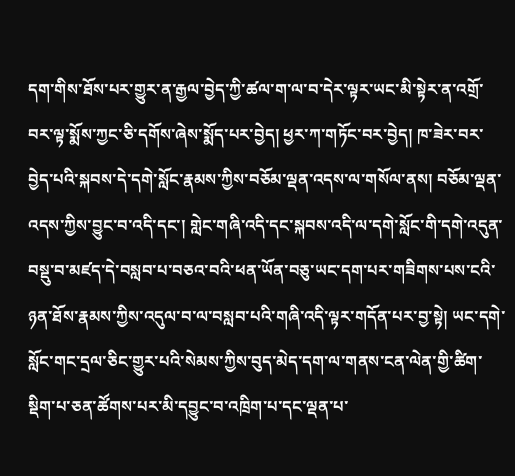དག་གིས་ཐོས་པར་གྱུར་ན་རྒྱལ་བྱེད་ཀྱི་ཚལ་ག་ལ་བ་དེར་ལྟར་ཡང་མི་སྟེར་ན་འགྲོ་བར་ལྟ་སྨོས་ཀྱང་ཅི་དགོས་ཞེས་སྨོད་པར་བྱེད། ཕྱར་ཀ་གཏོང་བར་བྱེད། ཁ་ཟེར་བར་བྱེད་པའི་སྐབས་དེ་དགེ་སློང་རྣམས་ཀྱིས་བཅོམ་ལྡན་འདས་ལ་གསོལ་ནས། བཅོམ་ལྡན་འདས་ཀྱིས་བྱུང་བ་འདི་དང་། གླེང་གཞི་འདི་དང་སྐབས་འདི་ལ་དགེ་སློང་གི་དགེ་འདུན་བསྡུ་བ་མཛད་དེ་བསླབ་པ་བཅའ་བའི་ཕན་ཡོན་བཅུ་ཡང་དག་པར་གཟིགས་པས་ངའི་ཉན་ཐོས་རྣམས་ཀྱིས་འདུལ་བ་ལ་བསླབ་པའི་གཞི་འདི་ལྟར་གདོན་པར་བྱ་སྟེ། ཡང་དགེ་སློང་གང་དྲལ་ཅིང་གྱུར་པའི་སེམས་ཀྱིས་བུད་མེད་དག་ལ་གནས་ངན་ལེན་གྱི་ཚིག་སྡིག་པ་ཅན་ཚོགས་པར་མི་དབྱུང་བ་འཁྲིག་པ་དང་ལྡན་པ་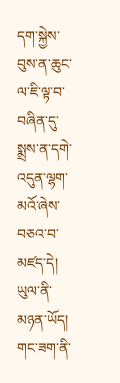དག་སྐྱེས་བུས་ན་ཆུང་ལ་ཇི་ལྟ་བ་བཞིན་དུ་སྨྲས་ན་དགེ་འདུན་ལྷག་མའོ་ཞེས་བཅའ་བ་མཛད་དེ། ཡུལ་ནི་མཉན་ཡོད། གང་ཟག་ནི་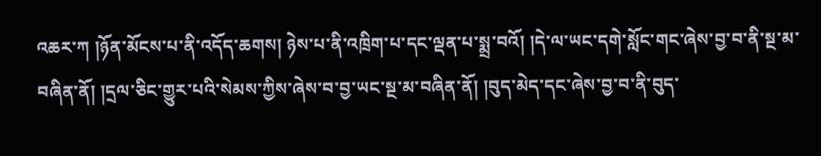འཆར་ཀ །ཉོན་མོངས་པ་ནི་འདོད་ཆགས། ཉེས་པ་ནི་འཁྲིག་པ་དང་ལྡན་པ་སྨྲ་བའོ། །དེ་ལ་ཡང་དགེ་སློང་གང་ཞེས་བྱ་བ་ནི་སྔ་མ་བཞིན་ནོ། །དྲལ་ཅིང་གྱུར་པའི་སེམས་ཀྱིས་ཞེས་བ་བྱ་ཡང་སྔ་མ་བཞིན་ནོ། །བུད་མེད་དང་ཞེས་བྱ་བ་ནི་བུད་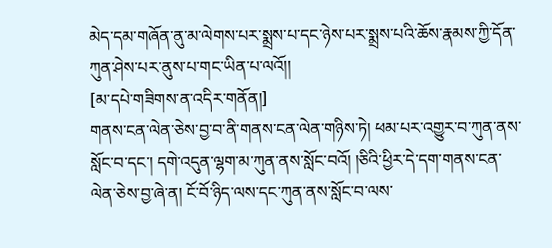མེད་དམ་གཞོན་ནུ་མ་ལེགས་པར་སྨྲས་པ་དང་ཉེས་པར་སྨྲས་པའི་ཆོས་རྣམས་ཀྱི་དོན་ཀུན་ཤེས་པར་ནུས་པ་གང་ཡིན་པ་ལའོ།།
[མ་དཔེ་གཟིགས་ན་འདིར་གནོན།]
གནས་ངན་ལེན་ཅེས་བྱ་བ་ནི་གནས་ངན་ལེན་གཉིས་ཏེ། ཕམ་པར་འགྱུར་བ་ཀུན་ནས་སློང་བ་དང་། དགེ་འདུན་ལྷག་མ་ཀུན་ནས་སློང་བའོ། །ཅིའི་ཕྱིར་དེ་དག་གནས་ངན་ལེན་ཅེས་བྱ་ཞེ་ན། ངོ་བོ་ཉིད་ལས་དང་ཀུན་ནས་སློང་བ་ལས་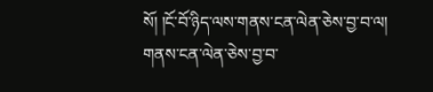སོ། །ངོ་བོ་ཉིད་ལས་གནས་ངན་ལེན་ཅེས་བྱ་བ་ལ། གནས་ངན་ལེན་ཅེས་བྱ་བ་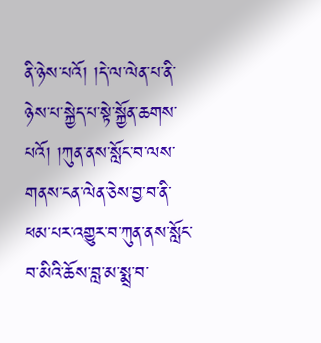ནི་ཉེས་པའོ། །དེ་ལ་ལེན་པ་ནི་ཉེས་པ་སྐྱེད་པ་སྟེ་སྐྱོན་ཆགས་པའོ། །ཀུན་ནས་སློང་བ་ལས་གནས་ངན་ལེན་ཅེས་བྱ་བ་ནི་ཕམ་པར་འགྱུར་བ་ཀུན་ནས་སློང་བ་མིའི་ཆོས་བླ་མ་སྨྲ་བ་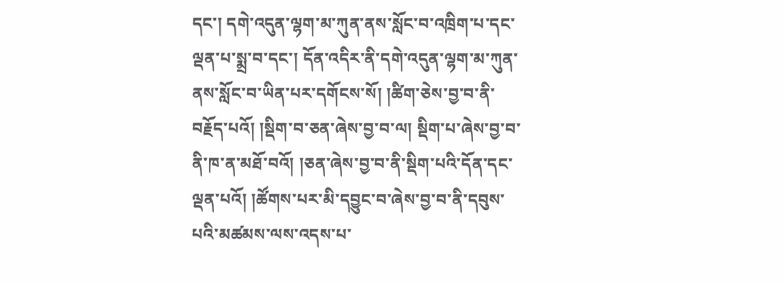དང་། དགེ་འདུན་ལྷག་མ་ཀུན་ནས་སློང་བ་འཁྲིག་པ་དང་ལྡན་པ་སྨྲ་བ་དང་། དོན་འདིར་ནི་དགེ་འདུན་ལྷག་མ་ཀུན་ནས་སློང་བ་ཡིན་པར་དགོངས་སོ། །ཚིག་ཅེས་བྱ་བ་ནི་བརྗོད་པའོ། །སྡིག་བ་ཅན་ཞེས་བྱ་བ་ལ། སྡིག་པ་ཞེས་བྱ་བ་ནི་ཁ་ན་མཐོ་བའོ། །ཅན་ཞེས་བྱ་བ་ནི་སྡིག་པའི་དོན་དང་ལྡན་པའོ། །ཚོགས་པར་མི་དབྱུང་བ་ཞེས་བྱ་བ་ནི་དབུས་པའི་མཚམས་ལས་འདས་པ་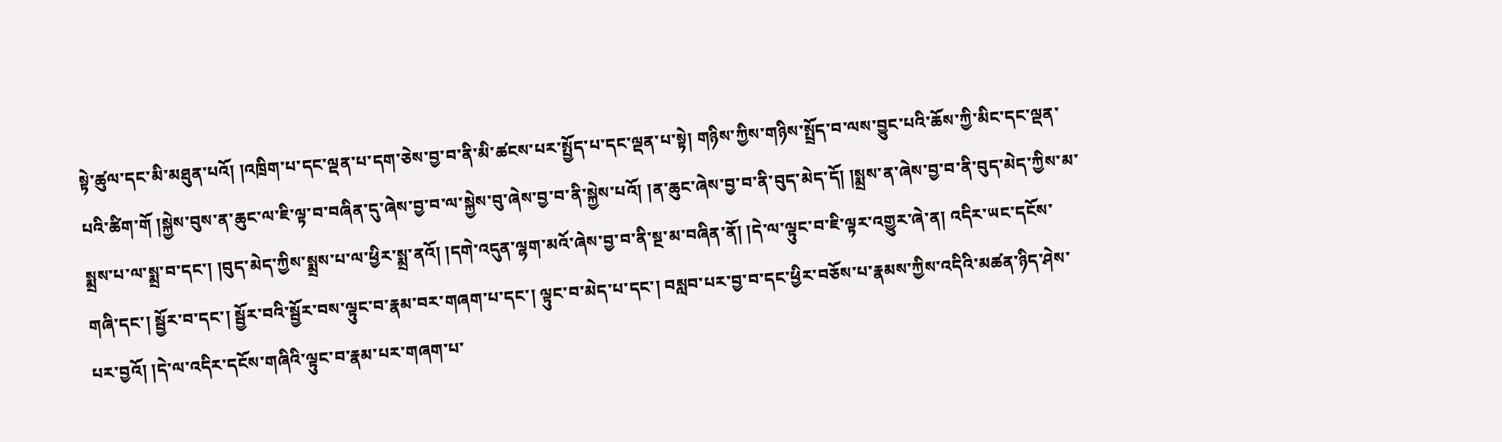སྟེ་ཚུལ་དང་མི་མཐུན་པའོ། །འཁྲིག་པ་དང་ལྡན་པ་དག་ཅེས་བྱ་བ་ནི་མི་ཚངས་པར་སྤྱོད་པ་དང་ལྡན་པ་སྟེ། གཉིས་ཀྱིས་གཉིས་སྤྲོད་བ་ལས་བྱུང་པའི་ཆོས་ཀྱི་མིང་དང་ལྡན་པའི་ཚིག་གོ །སྐྱེས་བུས་ན་ཆུང་ལ་ཇི་ལྟ་བ་བཞིན་དུ་ཞེས་བྱ་བ་ལ་སྐྱེས་བུ་ཞེས་བྱ་བ་ནི་སྐྱེས་པའོ། །ན་ཆུང་ཞེས་བྱ་བ་ནི་བུད་མེད་དོ། །སྨྲས་ན་ཞེས་བྱ་བ་ནི་བུད་མེད་ཀྱིས་མ་སྨྲས་པ་ལ་སྨྲ་བ་དང་། །བུད་མེད་ཀྱིས་སྨྲས་པ་ལ་ཕྱིར་སྨྲ་ནའོ། །དགེ་འདུན་ལྷག་མའོ་ཞེས་བྱ་བ་ནི་སྔ་མ་བཞིན་ནོ། །དེ་ལ་ལྟུང་བ་ཇི་ལྟར་འགྱུར་ཞེ་ན། འདིར་ཡང་དངོས་གཞི་དང་། སྦྱོར་བ་དང་། སྦྱོར་བའི་སྦྱོར་བས་ལྟུང་བ་རྣམ་བར་གཞག་པ་དང་། ལྟུང་བ་མེད་པ་དང་། བསླབ་པར་བྱ་བ་དང་ཕྱིར་བཅོས་པ་རྣམས་ཀྱིས་འདིའི་མཚན་ཉིད་ཤེས་པར་བྱའོ། །དེ་ལ་འདིར་དངོས་གཞིའི་ལྟུང་བ་རྣམ་པར་གཞག་པ་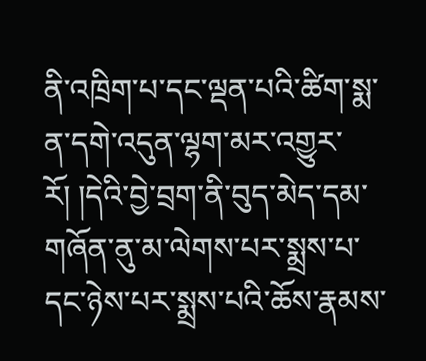ནི་འཁྲིག་པ་དང་ལྡན་པའི་ཚིག་སྨ་ན་དགེ་འདུན་ལྷག་མར་འགྱུར་རོ། །དེའི་བྱེ་བྲག་ནི་བུད་མེད་དམ་གཞོན་ནུ་མ་ལེགས་པར་སྨྲས་པ་དང་ཉེས་པར་སྨྲས་པའི་ཆོས་རྣམས་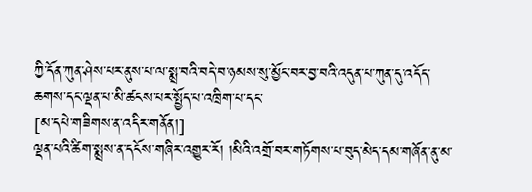ཀྱི་དོན་ཀུན་ཤེས་པར་ནུས་པ་ལ་སྨྲ་བའི་བདེ་བ་ཉམས་སུ་མྱོང་བར་བྱ་བའི་འདུན་པ་ཀུན་དུ་འདོད་ཆགས་དང་ལྡན་པ་མི་ཚངས་པར་སྤྱོད་པ་འཁྲིག་པ་དང་
[མ་དཔེ་གཟིགས་ན་འདིར་གནོན།]
ལྡན་པའི་ཚིག་སྨྲས་ན་དངོས་གཞིར་འགྱུར་རོ། །མིའི་འགྲོ་བར་གཏོགས་པ་བུད་མེད་དམ་གཞོན་ནུ་མ་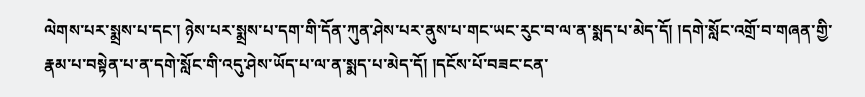ལེགས་པར་སྨྲས་པ་དང་། ཉེས་པར་སྨྲས་པ་དག་གི་དོན་ཀུན་ཤེས་པར་ནུས་པ་གང་ཡང་རུང་བ་ལ་ན་སྨད་པ་མེད་དོ། །དགེ་སློང་འགྲོ་བ་གཞན་གྱི་རྣམ་པ་བསྟེན་པ་ན་དགེ་སློང་གི་འདུ་ཤེས་ཡོད་པ་ལ་ན་སྨད་པ་མེད་དོ། །དངོས་པོ་བཟང་ངན་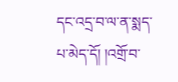དང་འདྲ་བ་ལ་ན་སྨད་པ་མེད་དོ། །འགྲོ་བ་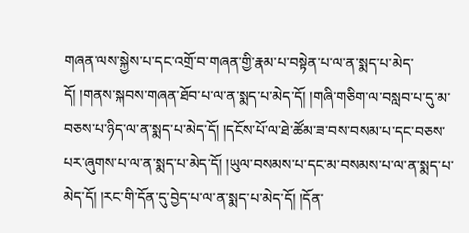གཞན་ལས་སྐྱེས་པ་དང་འགྲོ་བ་གཞན་གྱི་རྣམ་པ་བསྟེན་པ་ལ་ན་སྨད་པ་མེད་དོ། །གནས་སྐབས་གཞན་ཐོབ་པ་ལ་ན་སྨད་པ་མེད་དོ། །གཞི་གཅིག་ལ་བསླབ་པ་དུ་མ་བཅས་པ་ཉིད་ལ་ན་སྨད་པ་མེད་དོ། །དངོས་པོ་ལ་ཐེ་ཚོམ་ཟ་བས་བསམ་པ་དང་བཅས་པར་ཞུགས་པ་ལ་ན་སྨད་པ་མེད་དོ། །ཡུལ་བསམས་པ་དང་མ་བསམས་པ་ལ་ན་སྨད་པ་མེད་དོ། །རང་གི་དོན་དུ་བྱེད་པ་ལ་ན་སྨད་པ་མེད་དོ། །དོན་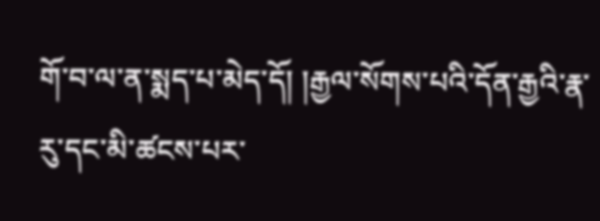གོ་བ་ལ་ན་སྨད་པ་མེད་དོ། །རྒྱལ་སོགས་པའི་དོན་རྒྱའི་རྣ་རུ་དང་མི་ཚངས་པར་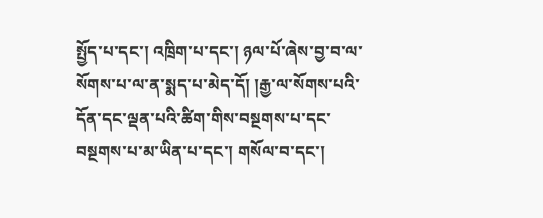སྤྱོད་པ་དང་། འཁྲིག་པ་དང་། ཉལ་པོ་ཞེས་བྱ་བ་ལ་སོགས་པ་ལ་ན་སྨད་པ་མེད་དོ། །རྒྱ་ལ་སོགས་པའི་དོན་དང་ལྡན་པའི་ཚིག་གིས་བསྔགས་པ་དང་བསྔགས་པ་མ་ཡིན་པ་དང་། གསོལ་བ་དང་།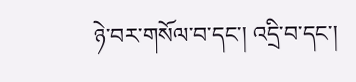ཉེ་བར་གསོལ་བ་དང་། འདྲི་བ་དང་།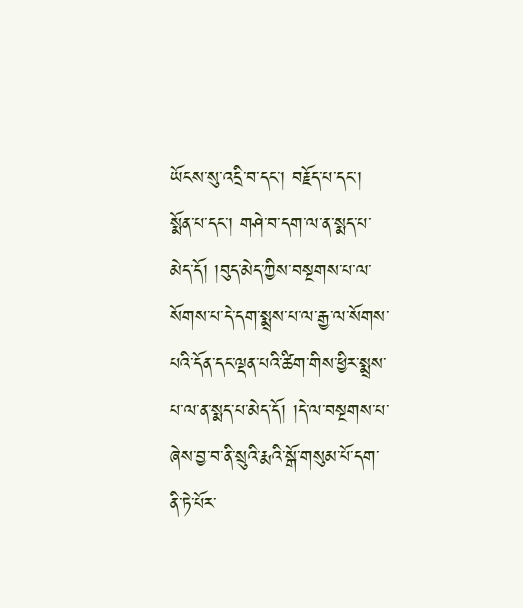ཡོངས་སུ་འདྲི་བ་དང་། བརྗོད་པ་དང་། སྨོན་པ་དང་། གཤེ་བ་དག་ལ་ན་སྨད་པ་མེད་དོ། །བུད་མེད་ཀྱིས་བསྔགས་པ་ལ་སོགས་པ་དེ་དག་སྨྲས་པ་ལ་རྒྱ་ལ་སོགས་པའི་དོན་དང་ལྡན་པའི་ཚིག་གིས་ཕྱིར་སྨྲས་པ་ལ་ན་སྨད་པ་མེད་དོ། །དེ་ལ་བསྔགས་པ་ཞེས་བྱ་བ་ནི་སྲུའི་རྨའི་སྒོ་གསུམ་པོ་དག་ནི་ཏེ་པོར་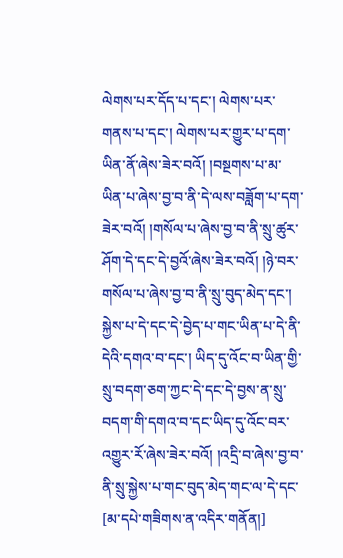ལེགས་པར་དོད་པ་དང་། ལེགས་པར་གནས་པ་དང་། ལེགས་པར་གྱུར་པ་དག་ཡིན་ནོ་ཞེས་ཟེར་བའོ། །བསྔགས་པ་མ་ཡིན་པ་ཞེས་བྱ་བ་ནི་དེ་ལས་བཟློག་པ་དག་ཟེར་བའོ། །གསོལ་པ་ཞེས་བྱ་བ་ནི་སྲུ་ཚུར་ཤོག་དེ་དང་དེ་བྱའོ་ཞེས་ཟེར་བའོ། །ཉེ་བར་གསོལ་པ་ཞེས་བྱ་བ་ནི་སྲུ་བུད་མེད་དང་། སྐྱེས་པ་དེ་དང་དེ་བྱེད་པ་གང་ཡིན་པ་དེ་ནི་དེའི་དགའ་བ་དང་། ཡིད་དུ་འོང་བ་ཡིན་གྱི་སྲུ་བདག་ཅག་ཀྱང་དེ་དང་དེ་བྱས་ན་སྲུ་བདག་གི་དགའ་བ་དང་ཡིད་དུ་འོང་བར་འགྱུར་རོ་ཞེས་ཟེར་བའོ། །འདྲི་བ་ཞེས་བྱ་བ་ནི་སྲུ་སྐྱེས་པ་གང་བུད་མེད་གང་ལ་དེ་དང་
[མ་དཔེ་གཟིགས་ན་འདིར་གནོན།]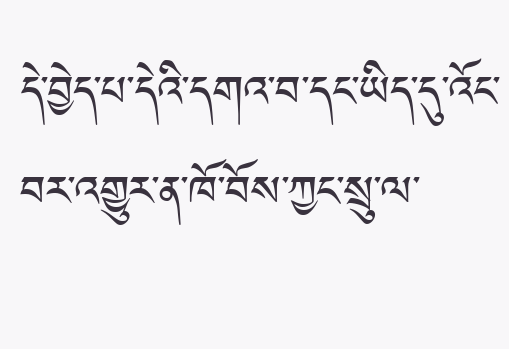དེ་བྱེད་པ་དེའི་དགའ་བ་དང་ཡིད་དུ་འོང་བར་འགྱུར་ན་ཁོ་བོས་ཀྱང་སྲུ་ལ་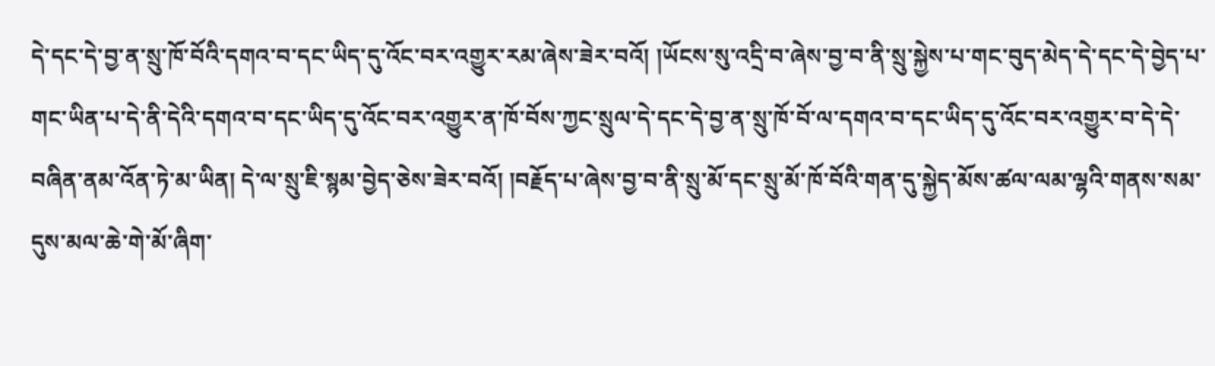དེ་དང་དེ་བྱ་ན་སྲུ་ཁོ་བོའི་དགའ་བ་དང་ཡིད་དུ་འོང་བར་འགྱུར་རམ་ཞེས་ཟེར་བའོ། །ཡོངས་སུ་འདྲི་བ་ཞེས་བྱ་བ་ནི་སྲུ་སྐྱེས་པ་གང་བུད་མེད་དེ་དང་དེ་བྱེད་པ་གང་ཡིན་པ་དེ་ནི་དེའི་དགའ་བ་དང་ཡིད་དུ་འོང་བར་འགྱུར་ན་ཁོ་བོས་ཀྱང་སྲུལ་དེ་དང་དེ་བྱ་ན་སྲུ་ཁོ་བོ་ལ་དགའ་བ་དང་ཡིད་དུ་འོང་བར་འགྱུར་བ་དེ་དེ་བཞིན་ནམ་འོན་ཏེ་མ་ཡིན། དེ་ལ་སྲུ་ཇི་སྙམ་བྱེད་ཅེས་ཟེར་བའོ། །བརྗོད་པ་ཞེས་བྱ་བ་ནི་སྲུ་མོ་དང་སྲུ་མོ་ཁོ་བོའི་གན་དུ་སྐྱེད་མོས་ཚལ་ལམ་ལྷའི་གནས་སམ་དུས་མལ་ཆེ་གེ་མོ་ཞིག་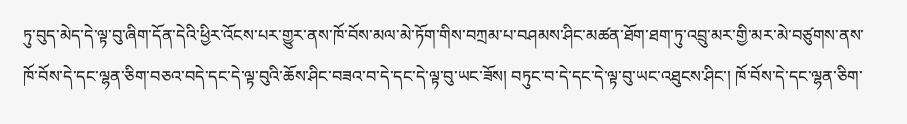ཏུ་བུད་མེད་དེ་ལྟ་བུ་ཞིག་དོན་དེའི་ཕྱིར་འོངས་པར་གྱུར་ནས་ཁོ་བོས་མལ་མེ་ཏོག་གིས་བཀྲམ་པ་བཤམས་ཤིང་མཚན་ཐོག་ཐག་ཏུ་འབྲུ་མར་གྱི་མར་མེ་བཙུགས་ནས་ཁོ་བོས་དེ་དང་ལྷན་ཅིག་བཅའ་བདེ་དང་དེ་ལྟ་བུའི་ཆོས་ཤིང་བཟའ་བ་དེ་དང་དེ་ལྟ་བུ་ཡང་ཟོས། བཏུང་བ་དེ་དང་དེ་ལྟ་བུ་ཡང་འཐུངས་ཤིང་། ཁོ་བོས་དེ་དང་ལྷན་ཅིག་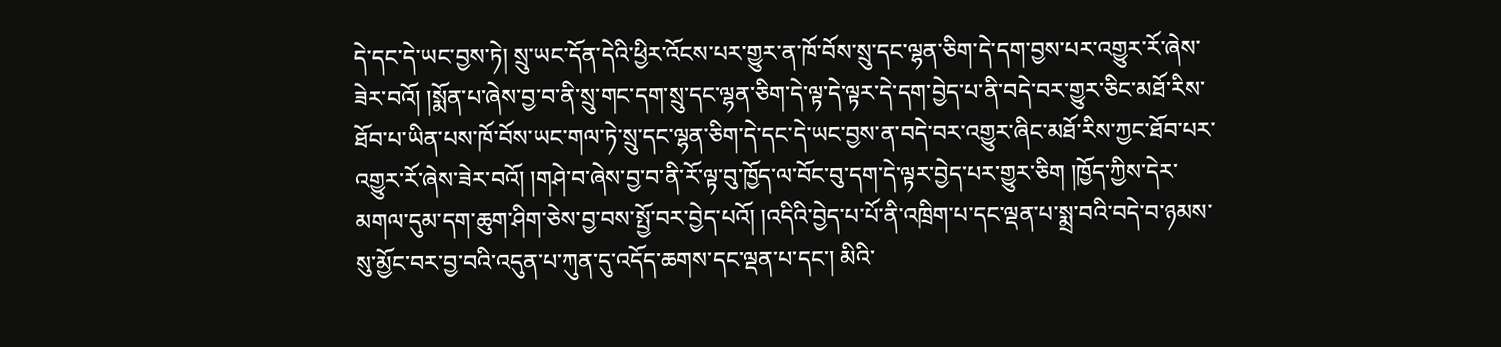དེ་དང་དེ་ཡང་བྱས་ཏེ། སྲུ་ཡང་དོན་དེའི་ཕྱིར་འོངས་པར་གྱུར་ན་ཁོ་བོས་སྲུ་དང་ལྷན་ཅིག་དེ་དག་བྱས་པར་འགྱུར་རོ་ཞེས་ཟེར་བའོ། །སྨོན་པ་ཞེས་བྱ་བ་ནི་སྲུ་གང་དག་སྲུ་དང་ལྷན་ཅིག་དེ་ལྟ་དེ་ལྟར་དེ་དག་བྱེད་པ་ནི་བདེ་བར་གྱུར་ཅིང་མཐོ་རིས་ཐོབ་པ་ཡིན་པས་ཁོ་བོས་ཡང་གལ་ཏེ་སྲུ་དང་ལྷན་ཅིག་དེ་དང་དེ་ཡང་བྱས་ན་བདེ་བར་འགྱུར་ཞིང་མཐོ་རིས་ཀྱང་ཐོབ་པར་འགྱུར་རོ་ཞེས་ཟེར་བའོ། །གཤེ་བ་ཞེས་བྱ་བ་ནི་རོ་ལྟ་བུ་ཁྱོད་ལ་བོང་བུ་དག་དེ་ལྟར་བྱེད་པར་གྱུར་ཅིག །ཁྱོད་ཀྱིས་དེར་མགལ་དུམ་དག་ཆུག་ཤིག་ཅེས་བྱ་བས་སྤྱོ་བར་བྱེད་པའོ། །འདིའི་བྱེད་པ་པོ་ནི་འཁྲིག་པ་དང་ལྡན་པ་སྨྲ་བའི་བདེ་བ་ཉམས་སུ་མྱོང་བར་བྱ་བའི་འདུན་པ་ཀུན་དུ་འདོད་ཆགས་དང་ལྡན་པ་དང་། མིའི་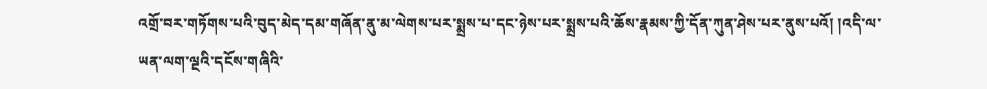འགྲོ་བར་གཏོགས་པའི་བུད་མེད་དམ་གཞོན་ནུ་མ་ལེགས་པར་སྨྲས་པ་དང་ཉེས་པར་སྨྲས་པའི་ཆོས་རྣམས་ཀྱི་དོན་ཀུན་ཤེས་པར་ནུས་པའོ། །འདི་ལ་ཡན་ལག་ལྔའི་དངོས་གཞིའི་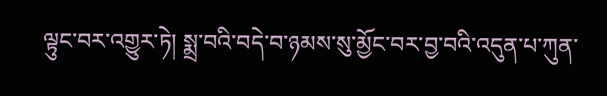ལྟུང་བར་འགྱུར་ཏེ། སྨྲ་བའི་བདེ་བ་ཉམས་སུ་མྱོང་བར་བྱ་བའི་འདུན་པ་ཀུན་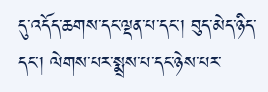དུ་འདོད་ཆགས་དང་ལྡན་པ་དང་། བུད་མེད་ཉིད་དང་། ལེགས་པར་སྨྲས་པ་དང་ཉེས་པར་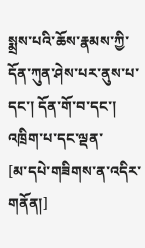སྨྲས་པའི་ཆོས་རྣམས་ཀྱི་དོན་ཀུན་ཤེས་པར་ནུས་པ་དང་། དོན་གོ་བ་དང་། འཁྲིག་པ་དང་ལྡན་
[མ་དཔེ་གཟིགས་ན་འདིར་གནོན།]